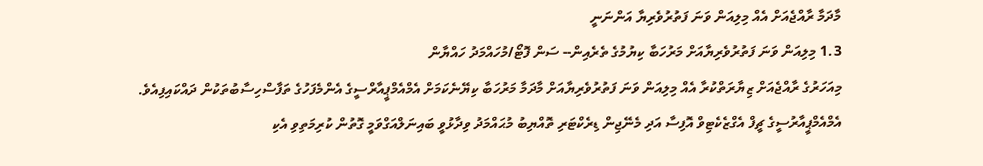މާދަމާ ރާއްޖެއަށް އެއް މިލިއަން ވަނަ ފަތުރުވެރިޔާ އަންނަނީ
1.3 މިލިއަން ވަނަ ފަތުރުވެރިޔާއަށް މަރުހަބާ ކިޔުމުގެ ތެރެއިން-- ސަން ފޮޓޯ/މުހައްމަދު ހައްޔާން
މިއަހަރުގެ ރާއްޖެއަށް ޒިޔާރަތްކުރާ އެއް މިލިއަން ވަނަ ފަތުރުވެރިޔާއަށް މާދަމާ މަރުހަބާ ކިޔޭނެކަމަށް އެމްއެމްޕީއާރްސީގެ އެންމެފަހުގެ ތަފާސްހިސާބުތަކުން ދައްކައިފިއެވެ.
އެމްއެމްޕީއާރުސީގެ ޗީފް އެގްޒެކެޓިވް އޮފިސާ އަދި މެނޭޖިން ޑިރެކްޓަރި ތޮއްޔިބު މުޙައްމަދު ވިދާޅުވީ ބައިނަލްއަގްވަމީ ގޮތުން ކުރިމަތިވި އެކި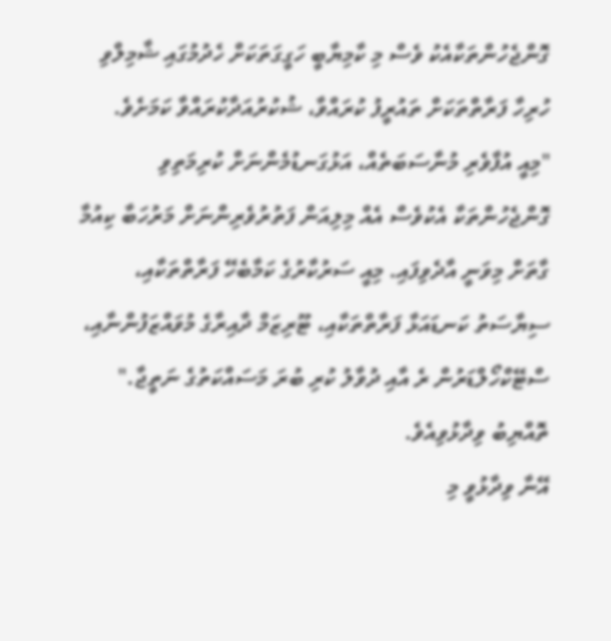ގޮންޖެހުންތަކާއެކު ވެސް މި ކާމިޔާބީ ހަގީގަތަކަށް ހެދުމުގައި ޝާމިލްވި ހުރިހާ ފަރާތްތަކަށް ތައުރީފު ކުރައްވާ، ޝުކުރުއަދާކުރައްވާ ކަމަށެވެ.
"މިއީ އުފާވެރި މުނާސަބަތެއް، އަޅުގަނޑުމެންނަށް ކުރިމަތިވި ގޮންޖެހުންތަކާ އެކުވެސް އެއް މިލިއަން ފަތުރުވެރިންނަށް މަރުހަބާ ކިއުމާ ގާތަށް މިވަނީ އާދެވިފައި. މިއީ ސަރުކާރުގެ ކަމާބެހޭ ފަރާތްތަކާއި، ސިޔާސަތު ކަނޑައަޅާ ފަރާތްތަކާއި، ޓޫރިޒަމް ދާއިރާގެ މުވައްޒަފުންނާއި، ސްޓޭކްހޯލްޑަރުން ރެ އާއި ދުވާލު ކުރި ބުރަ މަސައްކަތުގެ ނަތީޖާ." ތޮއްޔިބު ވިދާޅުވިއެވެ.
އޭނާ ވިދާޅުވީ މި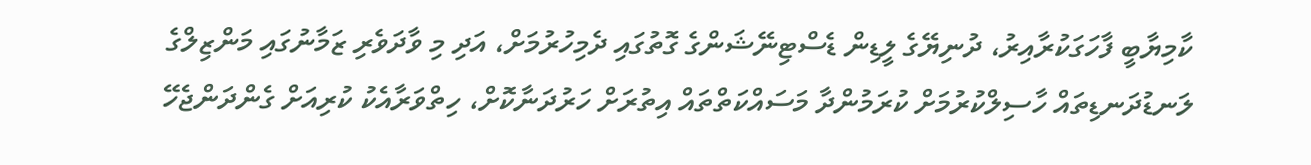ކާމިޔާބީ ފާހަގަކުރާއިރު، ދުނިޔޭގެ ލީޑިން ޑެސްޓިނޭޝަންގެ ގޮތުގައި ދެމިހުރުމަށް، އަދި މި ވާދަވެރި ޒަމާނުގައި މަންޒިލްގެ ލަނޑުދަނޑިތައް ހާސިލްކުރުމަށް ކުރަމުންދާ މަސައްކަތްތައް އިތުރަށް ހަރުދަނާކޮށް، ހިތްވަރާއެކު ކުރިއަށް ގެންދަންޖެހޭ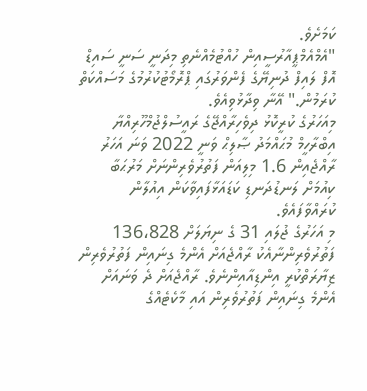ކަމަށެވެ.
"އެމްއެމްޕީއާރުސީއިން ހުއްޓުމެއްނެތި މިދަނީ ސަނީ ސައިޑް އޮފް ލައިފް ދުނިޔޭގެ ފެންވަރުގައި ޕްރޮމޯޓުކުރުމުގެ މަސައްކަތް ކުރަމުން." އޭނާ ވިދާޅުވިއެވެ.
މިއަހަރުގެ ކުރީކޮޅު ދިވެހިރާއްޖޭގެ ރައީސުލްޖުމްހޫރިއްޔާ އިބްރާހީމް މުޙައްމަދު ޞާލިޙް ވަނީ 2022 ވަނަ އަހަރު ރާއްޖެއިން 1.6 މިލިއަން ފަތުރުވެރިންނަށް މަރުޙަބާ ކިއުމަށް ލަނޑުދަނޑި ކަޑައަޅާފައިވާކަން އިއުލާން ކުރައްވާފައެވެ.
މި އަހަރުގެ ޖުލައި 31 ގެ ނިޔަލަށް 136،828 ފަތުރުވެރިންނާއެކު ރާއްޖެއަށް އެންމެ ގިނައިން ފަތުރުވެރިން ޒިޔާރަތްކުރީ އިންޑިއާއިންނެވެ. ރާއްޖެއަށް ދެ ވަނައަށް އެންމެ ގިނައިން ފަތުރުވެރިން އައި މާކެޓެއްގެ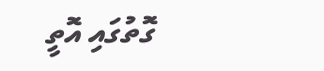ގޮތުގައި އޮތީ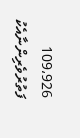109،926 ފަތުރުވެރިންނާއެކު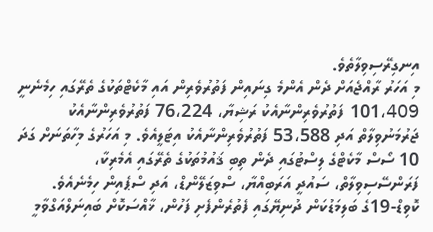އިނގިރޭސިވިލާތެވެ.
މި އަހަރު ރާއްޖެއަށް ދެން އެންމެ ގިނައިން ފަތުރުވެރިން އައި މާކެޓްތަކުގެ ތެރޭގައި ހިމެނެނީ 101،409 ފަތުރުވެރިންނާއެކު ރަޝިޔާ، 76،224 ފަތުރުވެރިންނާއެކު ޖަރުމަނުވިލާތް އަދި 53،588 ފަތުރުވެރިންނާއެކު އިޓަލީއެވެ. މި އަހަރުގެ މިހާތަނަށް ގަދަ 10 ސޯސް މާކެޓްގެ ލިސްޓުގައި ދެން ތިބި ޤައުމުތަކުގެ ތެރޭގައި އެމެރިކާ، ފަރަންސޭސިވިލާތް، ސައުދީ އަރަބިއްޔާ، ސްވިޒަލޭންޑް، އަދި ސްޕެއިން ހިމެނެއެވެ.
ކޮވިޑް-19ގެ ބަލިމަޑުކަން ދުނިޔޭގައި ފެތުރެންފެށި ފަހުން، ޚާއްސަކޮށް ބައިނަލްއަގްވާމީ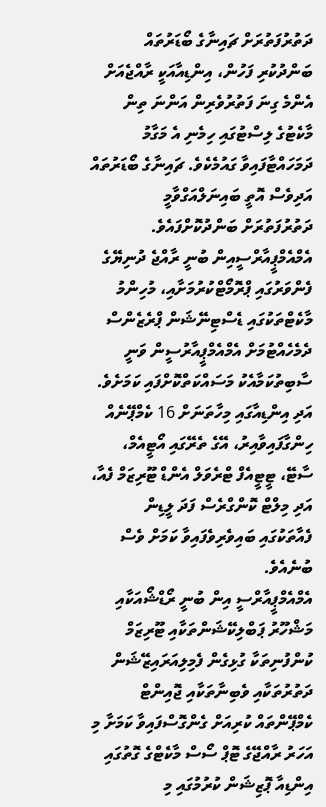ދަތުރުފަތުރަށް ޗައިނާގެ ބޯޑަރުތައް ބަންދުކުރި ފަހުން، އިންޑިއާއަކީ ރާއްޖެއަށް އެންމެ ގިނަ ފަތުރުވެރިން އަންނަ ތިން މާކެޓުގެ ލިސްޓުގައި ހިމެނި އެ މަގާމު ދަމަހައްޓާފައިވާ ގައުމެކެވެ. ޗައިނާގެ ބޯޑަރުތައް އަދިވެސް އޮތީ ބައިނަލްއަގްވާމީ ދަތުރުފަތުރަށް ބަންދުކޮށްފައެވެ.
އެމްއެމްޕީއާރްސީއިން ބުނީ ރާއްޖެ ދުނިޔޭގެ ފެންވަރުގައި ޕްރޮމޯޓްކުރުމަށާއި، މުހިންމު މާކެޓްތަކުގައި ޑެސްޓިނޭޝަން ޕްރެޒެންސް ދެމެހެއްޓުމަށް އެމްއެމްޕީއާރުސީން ވަނީ ސާބިތުކަމާއެކު މަސައްކަތްކޮށްފައި ކަމަށެވެ. އަދި އިންޑިއާގައި މިހާތަނަށް 16 ކެމްޕޭނެއް ހިންގާފައިވާއިރު، އޭގެ ތެރޭގައި އޯޓީއެމް، ސާޓޭ، ޓީޓީއެފް ޓްރެވަލް އެންޑް ޓޫރިޒަމް ފެއާ، އަދި މިލްޓް ކޮންގްރެސް ފަދަ ލީޑިން ފެއާތަކުގައި ބައިވެރިވެފައިވާ ކަމަށް ވެސް ބުނެއެވެ.
އެމްއެމްޕީއާރްސީ އިން ބުނީ ރޯޑްޝޯއަކާއި މަޝްހޫރު ޕަބްލިކޭޝަންތަކާއި ޓޫރިޒަމް ކުންފުނިތަކާ ގުޅިގެން ފެމިލިއަރައިޒޭޝަން ދަތުރުތަކާއި ވެބިނާތަކާއި ޖޮއިންޓް ކެމްޕޭންތައް ކުރިއަށް ގެންގޮސްފައިވާ ކަމަށާ މި އަހަރު ރާއްޖޭގެ ޓޮޕް ސޯސް މާކެޓްގެ ގޮތުގައި އިންޑިއާ ޕޮޒިޝަން ކުރުމުގައި މި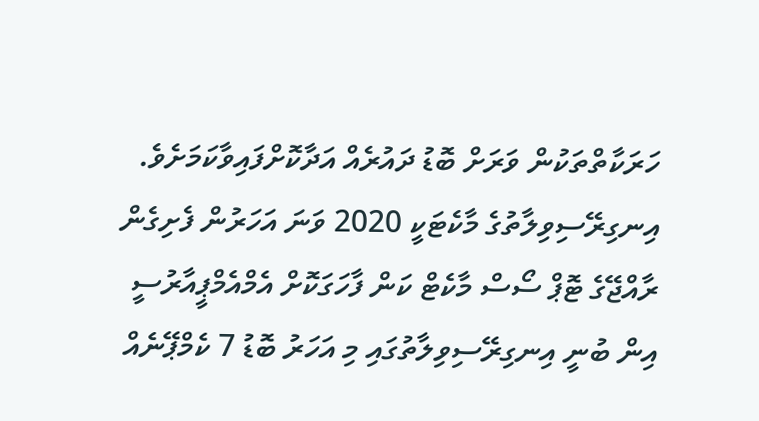ހަރަކާތްތަކުން ވަރަށް ބޮޑު ދައުރެއް އަދާކޮށްފައިވާކަމަށެވެ.
އިނގިރޭސިވިލާތުގެ މާކެޓަކީ 2020 ވަނަ އަހަރުން ފެށިގެން ރާއްޖޭގެ ޓޮޕް ސޯސް މާކެޓް ކަން ފާހަގަކޮށް އެމްއެމްޕީއާރުސީ އިން ބުނީ އިނގިރޭސިވިލާތުގައި މި އަހަރު ބޮޑު 7 ކެމްޕޭނެއް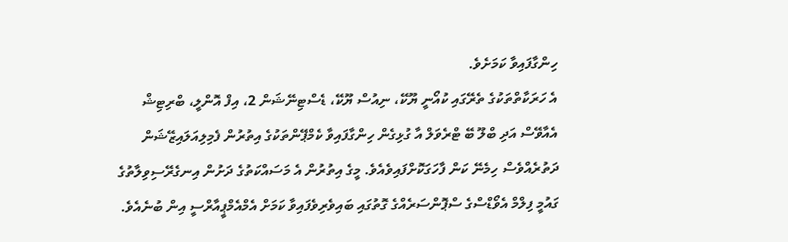ހިންގާފައިވާ ކަމަށެވެ.
އެ ހަރަކާތްތަކުގެ ތެރޭގައި ކުއޯނީ ޔޫކޭ، ނިއުސް ޔޫކޭ، ޑެސްޓިނޭޝަން 2، އިފް އޮންލީ، ބްރިޓިޝް އެއާވޭސް އަދި ބްލޫ ބޭ ޓްރެވަލް އާ ގުޅިގެން ހިންގާފައިވާ ކެމްޕޭންތަކުގެ އިތުރުން ފެމިލިއަލައިޒޭޝަން ދަތުރެއްވެސް ހިމެނޭ ކަން ފާހަގަކޮށްފައިވެއެވެ. މީގެ އިތުރުން އެ މަސައްކަތުގެ ދަށުން އިނގެރޭސިވިލާތުގެ ގައުމީ ފިލްމް އެވޯޑްސްގެ ސްޕޮންސަރެއްގެ ގޮތުގައި ބައިވެރިވެފައިވާ ކަމަށް އެމްއެމްޕީއާރްސީ އިން ބުނެއެވެ.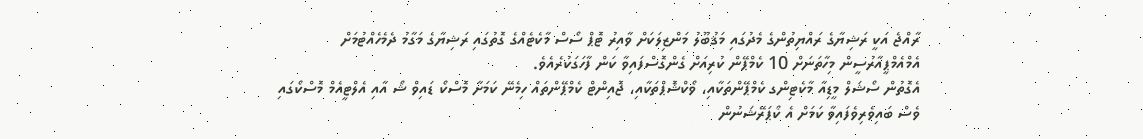ރާއްޖެ އަކީ ރަޝިޔާގެ ރައްޔިތުންގެ މެދުގައި މަޤުބޫލު މަންޒިލަކަށް ވާއިރު ޓޮޕް ސޯސް މާކެޓެއްގެ ގޮތުގައި ރަޝިޔާގެ މަގާމު ދެމެހެއްޓުމަށް އެމްއެމްޕީއާރުސީން މިހާތަނަށް 10 ކެމްޕޭން ކުރިއަށް ގެންގޮސްފައިވާ ކަން ފާހަގަކުރެއެވެ.
އެގޮތުން ސޯޝަލް މީޑިއާ މާކެޓިންގ ކެމްޕޭންތަކާއި، ވޯކްޝޮޕްތަކާއި، ޖޮއިންޓް ކެމްޕޭންތައް ހިމެނޭ ކަމަށާ މޮސްކޯ ޑައިވް ޝޯ އާއި އެލްޓީއެމް މޮސްކޯގައި ވެސް ބައިވެރިވެފައިވާ ކަމަށް އެ ކޯޕަރޭޝަނުން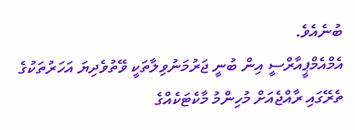ބުނެއެވެ.
އެމްއެމްޕީއާރްސީ އިން ބުނީ ޖަރުމަނުވިލާތަކީ ވޭތުވެދިޔަ އަހަރުތަކުގެ ތެރޭގައި ރާއްޖެއަށް މުހިންމު މާކެޓަކެއްގެ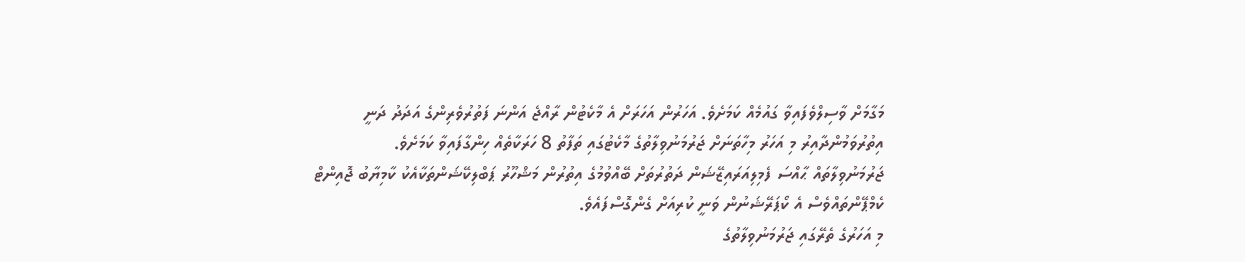މަގާމަށް ވާސިލްވެފައިވާ ގައުމެއް ކަމަށެވެ. އަހަރުން އަހަރަށް އެ މާކެޓުން ރާއްޖެ އަންނަ ފަތުރުވެރިންގެ އަދަދު ދަނީ އިތުރުވަމުންދާއިރު މި އަހަރު މިހާތަނަށް ޖަރުމަނުވިލާތުގެ މާކެޓުގައި ތަފާތު 8 ހަރަކާތެއް ހިންގާފައިވާ ކަމަށެވެ.
ޖަރުމަނުވިލާތައް ޙާއްސަ ފެމިލިއަރައިޒޭޝަން ދަތުރުތަށް ބޭއްވުމުގެ އިތުރުން މަޝްހޫރު ޕަބްލިކޭޝަންތަކާއެކު ކާމިޔާބު ޖޮއިންޓް ކެމްޕޭންތައްވެސް އެ ކޯޕަރޭޝަނުން ވަނީ ކުރިއަށް ގެންގޮސްފައެވެ.
މި އަހަރުގެ ތެރޭގައި ޖަރުމަނުވިލާތުގެ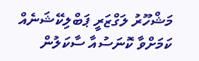މަޝްހޫރު ލަގްޒަރީ ޕަބްލިކޭޝަނެއް ކަމަށްވާ ކޮނަސުއާ ސާކަލުން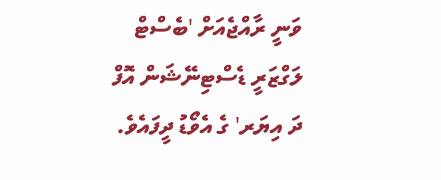ވަނީ ރާއްޖެއަށް 'ބެސްޓް ލަގްޒަރީ ޑެސްޓިނޭޝަން އޮފް ދަ އިޔަރ' ގެ އެވޯޑު ދީފައެވެ.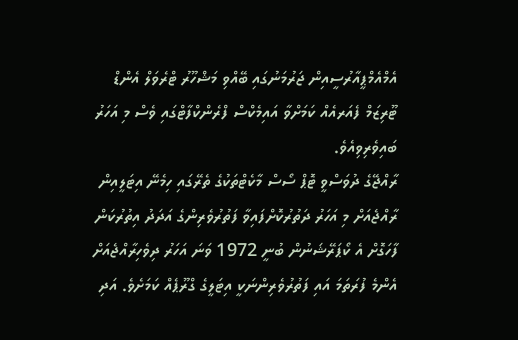އެމްއެމްޕީއާރުސީއިން ޖަރުމަނުގައި ބޭއްވި މަޝްހޫރު ޓްރެވަލް އެންޑް ޓޫރިޒަމް ފެއަރއެއް ކަމަށްވާ އައިމެކްސް ފްރެންކްފާޓްގައި ވެސް މި އަހަރު ބައިވެރިވިއެވެ.
ރާއްޖޭގެ ދުވަސްވީ ޓޮޕް ސޯސް މާކެޓްތަކުގެ ތެރޭގައި ހިމެނޭ އިޓަލީއިން ރާއްޖެއަށް މި އަހަރު ދަތުރުކޮށްފައިވާ ފަތުރުވެރިންގެ އަދަދު އިތުރުކަން ފާހަގޮށް އެ ކޯޕަރޭޝަނުން ބުނީ 1972 ވަނަ އަހަރު ދިވެހިރާއްޖެއަށް އެންމެ ފުރަތަމަ އައި ފަތުރުވެރިންނަކީ އިޓަލީގެ ގްރޫޕެއް ކަމަށެވެ. އަދި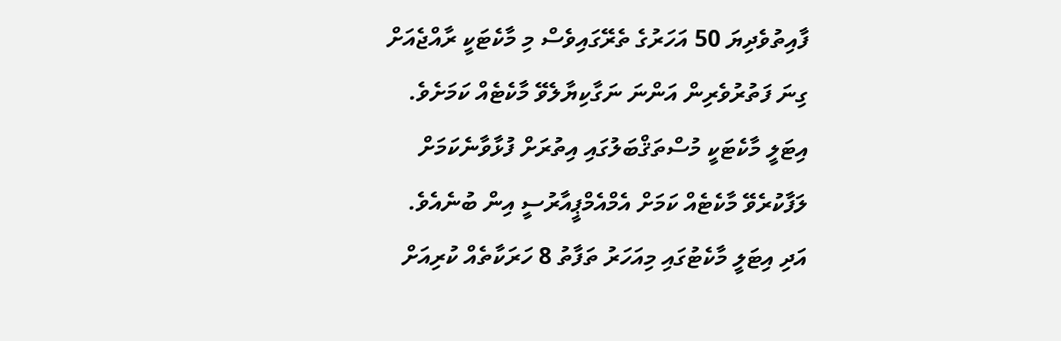ފާއިތުވެދިޔަ 50 އަހަރުގެ ތެރޭގައިވެސް މި މާކެޓަކީ ރާއްޖެއަށް ގިނަ ފަތުރުވެރިން އަންނަ ނަގާކިޔާލެވޭ މާކެޓެއް ކަމަށެވެ.
އިޓަލީ މާކެޓަކީ މުސްތަޤްބަލުގައި އިތުރަށް ފުޅާވާނެކަމަށް ލަފާކުރެވޭ މާކެޓެއް ކަމަށް އެމްއެމްޕީއާރުސީ އިން ބުނެއެވެ. އަދި އިޓަލީ މާކެޓުގައި މިއަހަރު ތަފާތު 8 ހަރަކާތެއް ކުރިއަށް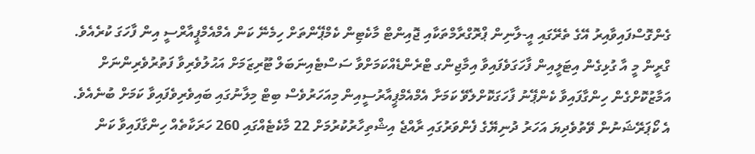ގެންގޮސްފައިވާއިރު އޭގެ ތެރޭގައި އީ-ލާނިން ޕްރޮގްރާމްތަކާއި ޖޮއިންޓް މާކެޓިން ކެމްޕޭންތަށް ހިމެނޭ ކަން އެމްއެމްޕީއާރްސީ އިން ފާހަގަ ކުރެއެވެ.
ގްރީން މީ އާ ގުޅިގެން އިޓަލީއިން ފާހަގަވެފައިވާ އިމާޖިންގ ޓްރެންޑެއްކަމަށްވާ ސަސްޓެއިނަބަލް ޓޫރިޒަމަށް އަޙުލުވެރިވާ ފަތުރުވެރިންނަށް އަމާޒުކޮށްގެން ހިންގާފައިވާ ކެންޕޭނު ފާހަގަކޮށްލެވޭ ކަމަށާ އެމްއެމްޕީއާރުސީއިން މިއަހަރުވެސް ބިޓް މިލާނުގައި ބައިވެރިވެފައިވާ ކަމަށް ބުނެއެވެ.
އެ ކޯޕަރޭޝަނުން ވޭތުވެދިޔަ އަހަރު ދުނިޔޭގެ ފެންވަރުގައި ރާއްޖެ އިޝްތިހާރުކުރުމަށް 22 މާކެޓެއްގައި 260 ހަރަކާތެއް ހިންގާފައިވާ ކަން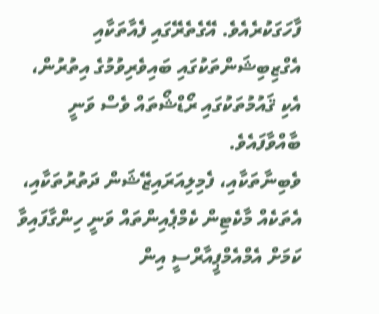ފާހަގަކުރެއެވެ. އޭގެތެރޭގައި ފެއާތަކާއި އެގްޒިބިޝަންތަކުގައި ބައިވެރިވުމުގެ އިތުރުން، އެކި ޤައުމުތަކުގައި ރޯޑްޝޯތައް ވެސް ވަނީ ބާއްވާފައެވެ.
ވެބިނާތަކާއި، ފެމިލިއަރައިޒޭޝަން ދަތުރުތަކާއި، އެތަކެއް މާކެޓިން ކެމްޕެއިންތައް ވަނީ ހިންގާފައިވާ ކަމަށް އެމްއެމްޕީއާރްސީ އިން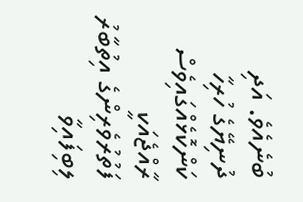ބުނެއެވެ. އަދި ދުނިޔޭގެ ހުރިހާ ކަންކޮޅެއްގައިވެސް ރާއްޖެއަކީ ފަތުރުވެރިންގެ އިތުބާރު ލިބިފައިވާ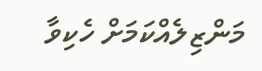މަންޒިލެއްކަމަށް ހެކިވާ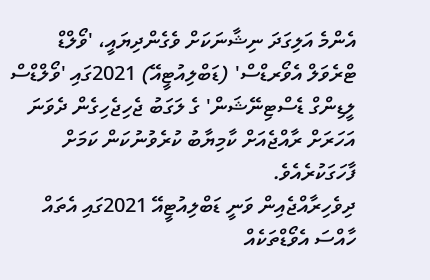އެންމެ އަލިގަދަ ނިޝާނަކަށް ވެގެންދިޔައީ، 'ވޯލްޑް ޓްރެވަލް އެވޯރޑްސް' (ޑަބްލިއުޓީއޭ) 2021ގައި 'ވޯލްޑްސް ލީޑިންގް ޑެސްޓިނޭޝަން' ގެ ލަގަބު ޖެހިޖެހިގެން ދެވަނަ އަހަރަށް ރާއްޖެއަށް ކާމިޔާބު ކުރެވުނުކަން ކަމަށް ފާހަގަކުރެއެވެ.
ދިވެހިރާއްޖެއިން ވަނީ ޑަބްލިއުޓީއޭ 2021ގައި އެތައް ހާއްސަ އެވޯޑްތަކެއް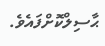ޙާސިލްކޮށްފައެވެ.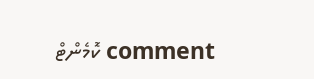comment ކޮމެންޓް